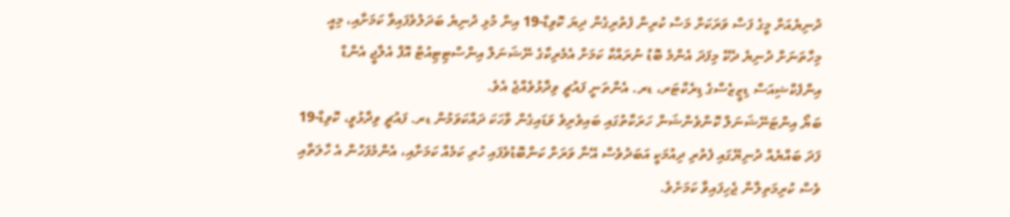ދުނިޔެއަށް މީގެ ފަސް ވަރަކަށް މަސް ކުރިން ފެތުރިގެން ދިޔަ ކޮވިޑް-19 އިން މުޅި ދުނިޔެ ބަދަލުވެފައިވާ ކަމަށާއި، މިއީ މިހާތަނަށް ދުނިޔެ ދެކޭ މިފަދަ އެންމެ ބޮޑު ނުރައްކާ ކަމަށް އެމެރިކާގެ ނޭޝަނަލް އިންސްޓިޓިއުޓް އޮފް އެލާޖީ އެންޑް އިންފެކްޝިއަސް ޑިޒީޒެސްގެ ޑިރެކްޓަރ، ޑރ. އެންތަނީ ފައުޗީ ވިދާޅުވެއްޖެ އެވެ.
ބަޔޯ އިންޓަނޭޝަނަލް ކޮންވެންޝަން ހަރަކާތުގައި ބައިވެރިވެ ވަޑައިގެން ވާހަކަ ދައްކަވަމުން ޑރ. ފައުޗީ ވިދާޅުވީ، ކޮވިޑް-19 ފަދަ ބައްޔެއް ދުނިޔޭގައި ފެތުރި ދިއުމަކީ އަބަދުވެސް އޭނާ ވަރަށް ކަންބޮޑުވެފައި ހުރި ކަމެއް ކަމަށާއި، އެންމެފަހުން އެ ހާލަތާއި ވެސް ކުރިމަތިލާން ޖެހިފައިވާ ކަމަށެވެ.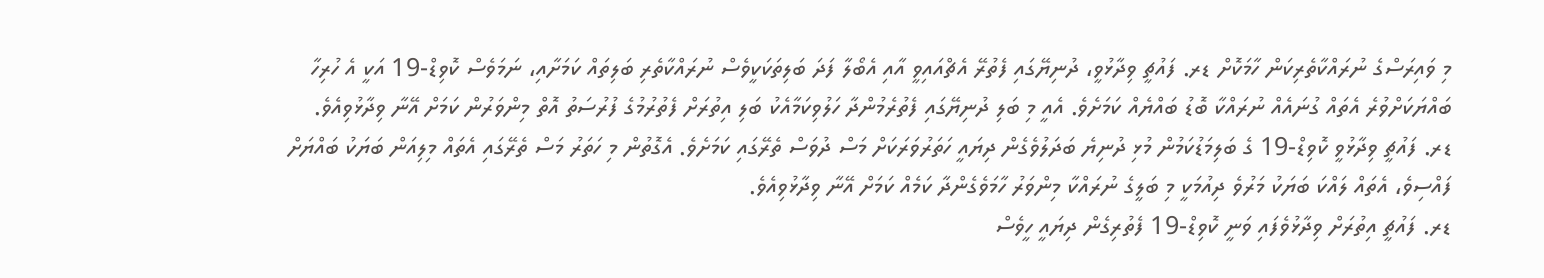މި ވައިރަސްގެ ނުރައްކާތެރިކަން ހާމަކޮށް ޑރ. ފައުޗީ ވިދާޅުވީ، ދުނިޔޭގައި ފެތުރޭ އެޗްއައިވީ އާއި އެބޯލާ ފަދަ ބަލިތަކަކީވެސް ނުރައްކާތެރި ބަލިތައް ކަމަށާއި، ނަމަވެސް ކޮވިޑް-19 އަކީ އެ ހުރިހާ ބައްޔަކަށްވުރެ އެތައް ގުނައެއް ނުރައްކާ ބޮޑު ބައްޔެއް ކަމަށެވެ. އެއީ މި ބަލި ދުނިޔޭގައި ފެތުރެމުންދާ ހަލުވިކަމާއެކު ބަލި އިތުރަށް ފެތުރުމުގެ ފުރުސަތު އޮތް މިންވަރުން ކަމަށް އޭނާ ވިދާޅުވިއެވެ.
ޑރ. ފައުޗީ ވިދާޅުވީ ކޮވިޑް-19 ގެ ބަލިމަޑުކަމުން މުޅި ދުނިޔެ ބަދަލުވެގެން ދިޔައީ ހަތަރުވަރަކަށް މަސް ދުވަސް ތެރޭގައި ކަމަށެވެ. އެގޮތުން މި ހަތަރު މަސް ތެރޭގައި އެތައް މިލިއަން ބަޔަކު ބައްޔަށް ފައްސިވެ، އެތައް ލައްކަ ބަޔަކު މަރުވެ ދިއުމަކީ މި ބަލީގެ ނުރައްކާ މިންވަރު ހާމަވެގެންދާ ކަމެއް ކަމަށް އޭނާ ވިދާޅުވިއެވެ.
ޑރ. ފައުޗީ އިތުރަށް ވިދާޅުވެފައި ވަނީ ކޮވިޑް-19 ފެތުރިގެން ދިޔައީ ހީވެސް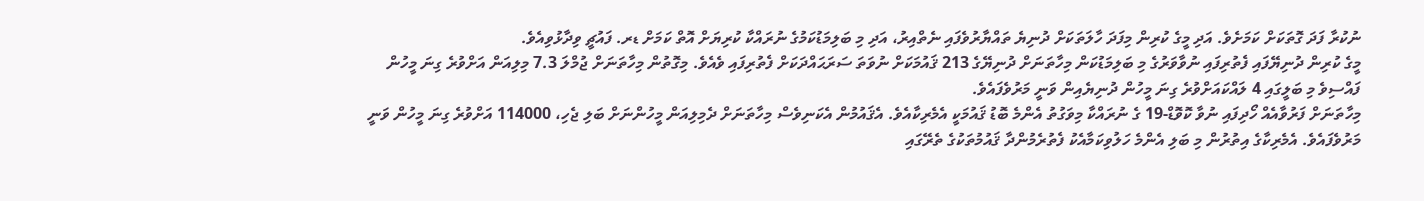ނުކުރާ ފަދަ ގޮތަކަށް ކަމަށެވެ. އަދި މީގެ ކުރިން މިފަދަ ހާލަތަކަށް ދުނިޔެ ތައްޔާރުވެފައި ނެތްއިރު، އަދި މި ބަލިމަޑުކަމުގެ ނުރައްކާ ކުރިޔަށް އޮތް ކަމަށް ޑރ. ފައުޗީ ވިދާޅުވިއެވެ.
މީގެ ކުރިން ދުނިޔޭފައި ފެތުރިފައި ނުވާވަރުގެ މި ބަލިމަޑުކަން މިހާތަނަށް ދުނިޔޭގެ 213 ޤައުމަކަށް ނުވަތަ ސަރަޙައްދަކަށް ފެތުރިފައި ވެއެވެ. މިގޮތުން މިހާތަނަށް ޖުމްލަ 7.3 މިލިއަން އަށްވުރެ ގިނަ މީހުން ފައްސިވެ މި ބަލީގައި 4 ލައްކައަށްވުރެ ގިނަ މީހުން ދުނިޔެއިން ވަނީ މަރުވެފައެވެ.
މިހާތަނަށް ފަރުވާއެއް ހޯދިފައި ނުވާ ކޮވޮޑް-19 ގެ ނުރައްކާ މިވަގުތު އެންމެ ބޮޑު ޤައުމަކީ އެމެރިކާއެވެ. އެޤައުމުން އެކަނިވެސް މިހާތަނަށް ދެމިލިއަން މީހުންނަށް ބަލި ޖެހި، 114000 އަށްވުރެ ގިނަ މީހުން ވަނީ މަރުވެފައެވެ. އެމެރިކާގެ އިތުރުން މި ބަލި އެންމެ ހަލުވިކަމާއެކު ފެތުރެމުންދާ ޤައުމުތަކުގެ ތެރޭގައި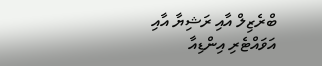ބްރެޒިލް އާއި ރަޝިޔާ އާއި އަވައްޓެރި އިންޑިއާ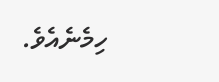ހިމެނެއެވެ.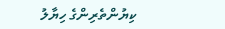ކިޔުންތެރިންގެ ހިޔާލު